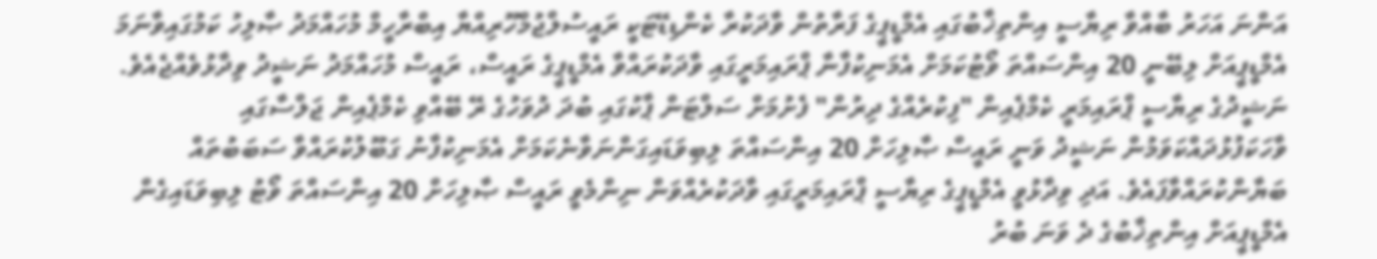އަންނަ އަހަރު ބާއްވާ ރިޔާސީ އިންތިޚާބުގައި އެމްޑީޕީގެ ފަރާތުން ވާދަކުރާ ކެންޑިޑޭޓަކީ ރައީސުލްޖުމްހޫރިއްޔާ އިބްރާހީމް މުހައްމަދު ޞާލިހު ކަމުގައިވާނަމަ އެމްޑީޕީއަށް ލިބޭނީ 20 އިންސައްތަ ވޯޓުކަމަށް އެމަނިކުފާނާ ޕްރައިމަރީގައި ވާދަކުރައްވާ އެމްޑީޕީގެ ރައީސް، ރައީސް މުހައްމަދު ނަޝީދު ވިދާޅުވެއްޖެއެވެ.
ނަޝީދުގެ ރިޔާސީ ޕްރައިމަރީ ކެމްޕެއިން "ފިކުރެއްގެ ދިރުން" ފެށުމަށް ސަލްޓަން ޕާކުގައި ބުދަ ދުވަހުގެ ރޭ ބޭއްވި ކެމްޕެއިން ޖަލްސާގައި ވާހަކަފުޅުދައްކަވަމުން ނަޝީދު ވަނީ ރައީސް ޞާލިހަށް 20 އިންސައްތަ ލިބިވަޑައިގަންނަވާނެކަމަށް އެމަނިކުފާނު ގަބޫލުކުރައްވާ ސަބަބުތައް ބަޔާންކުރައްވާފައެވެ. އަދި ވިދާޅުވީ އެމްޑީޕީގެ ރިޔާސީ ޕްރައިމަރީގައި ވާދަކުރެއްވަން ނިންމެވީ ރައީސް ޞާލިހަށް 20 އިންސައްތަ ވޯޓު ލިބިވަޑައިގެން އެމްޑީޕީއަށް އިންތިޚާބުގެ ދެ ވަނަ ބުރު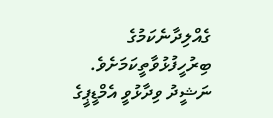ގެއްލިދާނެކަމުގެ ބިރުހީފުޅުވާތީކަމަށެވެ.
ނަޝީދު ވިދާޅުވީ އެމްޑީޕީގެ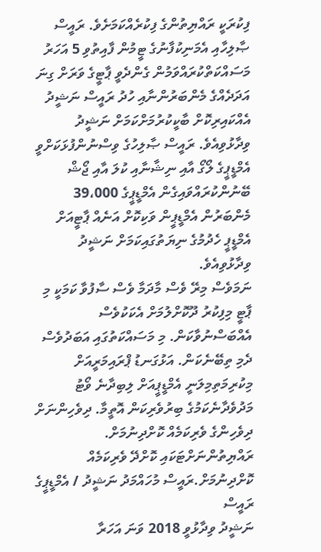ފިކުރަކީ ރައްޔިތުންގެ ފިކުރެއްކަމަށެވެ. ރައީސް ޞާލިހާއި އެމަނިކުފާނުގެ ޓީމުން ފާއިތުވި 5 އަހަރު މަސައްކަތްކުރައްވަމުން ގެންދެވީ ޕާޓީގެ ވަރަށް ގިނަ އަދަދެއްގެ މެންބަރުންނާއި ހުދު ރައީސް ނަޝީދު އެއްކައިރިކޮށް ބާކީކުރުމަށްކަމަށް ނަޝީދު ވިދާޅުވިއެވެ. ރައީސް ޞާލިހުގެ ވިސްނުންފުޅަކަށްވީ އެމްޑީޕީގެ ލޯގޯ އާއި ނިޝާނާއި ކުލަ އާއި ޖޯޝް ބޭނުންކުރައްވައިގެން އެމްޑީޕީގެ 39،000 މެންބަރުން އެމްޑީޕީން ވަކިކޮށް އަނެއް ޕާޓީއަށް އެމްޑީޕީ ހެދުމުގެ ނިޔަތުގައިކަމަށް ނަޝީދު ވިދާޅުވިއެވެ.
ނަމަވެސް މިރޭ ވެސް މާދަމާ ވެސް ސާފުވާ ކަމަކީ މި ޕާޓީ މިފިކުރު ދޫކޮށްލުމަށް އެކަކުވެސް އެއްބަސްނުވާކަން. މި މަސައްކަތުގައި އަބަދުވެސް ދެމި ތިބޭނެކަން. އަޅުގަނޑު ޕްރައިމަރީއަށް މިކުރިމަތިމިލަނީ އެމްޑީޕީއަށް ލިބިދާނެ ވޯޓު މަދުވެދާނެކަމުގެ ބިރުވެރިކަން އޮތީމާ. ދިވެހިންނަށް ދިވެހިންގެ ވެރިކަމެއް ކޮށްދިނުމަށް. ރައްޔިތުންނަށްޓަކައި ކޮށްދޭ ވެރިކަމެއް ކޮށްދިނުމަށް.ރައީސް މުހައްމަދު ނަޝީދު / އެމްޑީޕީގެ ރައީސް
ނަޝީދު ވިދާޅުވީ 2018 ވަނަ އަހަރާ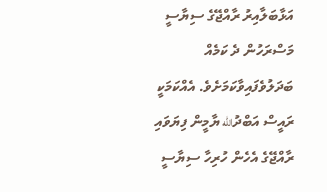އަޅާބަލާއިރު ރާއްޖޭގެ ސިޔާސީ މަސްރަހުން ދެ ކަމެއް ބަދަލުވެފައިވާކަމަށެވެ. އެއްކަމަކީ ރައީސް އަބްދުالله ޔާމީން ފިޔަވައި ރާއްޖޭގެ އެހެން ހުރިހާ ސިޔާސީ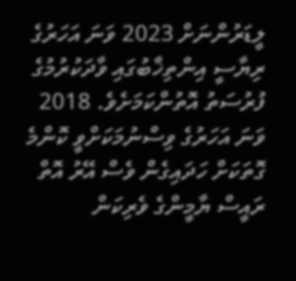ލީޑަރުންނަށް 2023 ވަނަ އަހަރުގެ ރިޔާސީ އިންތިޚާބުގައި ވާދަކުރުމުގެ ފުރުސަތު އޮތުންކަމަށެވެ. 2018 ވަނަ އަހަރުގެ ވިސްނުމަކަށްވީ ކޮންމެ ގޮތަކަށް ހަދައިގެން ވެސް އޭރު އޮތް ރައީސް ޔާމީންގެ ވެރިކަން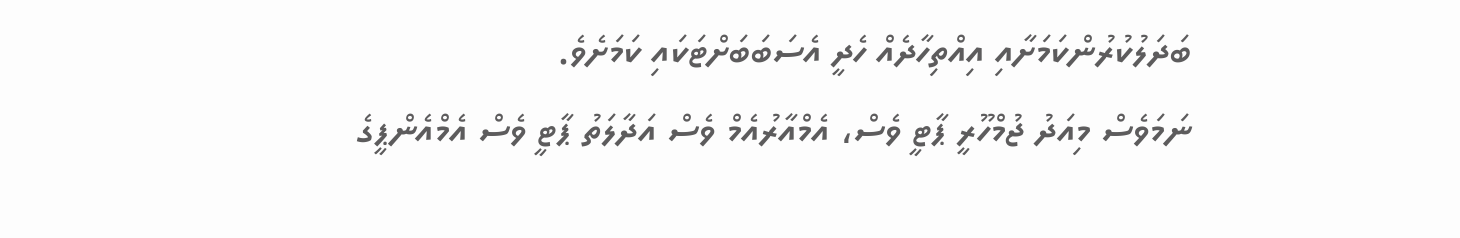ބަދަލުކުރުންކަމަށާއި އިއްތިހާދެއް ހެދީ އެސަބަބަށްޓަކައި ކަމަށެވެ.
ނަމަވެސް މިއަދު ޖުމްހޫރީ ޕާޓީ ވެސް، އެމްއާރުއެމް ވެސް އަދާލަތު ޕާޓީ ވެސް އެމްއެންޕީގެ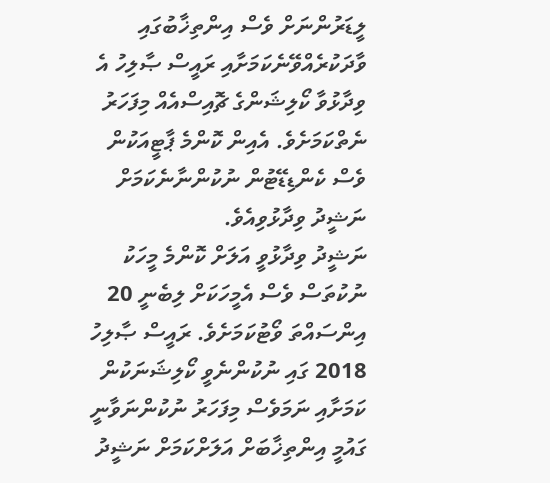ލީޑަރުންނަށް ވެސް އިންތިޚާބުގައި ވާދަކުރެއްވޭނެކަމަށާއި ރައީސް ޞާލިހު އެ ވިދާޅުވާ ކޯލިޝަންގެ ޗޮއިސްއެއް މިފަހަރު ނެތްކަމަށެވެ. އެއިން ކޮންމެ ޕާޓީއަކުން ވެސް ކެންޑިޑޭޓުން ނުކުންނާނެކަމަށް ނަޝީދު ވިދާޅުވިއެވެ.
ނަޝީދު ވިދާޅުވީ އަލަށް ކޮންމެ މީހަކު ނުކުތަސް ވެސް އެމީހަކަށް ލިބެނީ 20 އިންސައްތަ ވޯޓުކަމަށެވެ. ރައީސް ޞާލިހު 2018 ގައި ނުކުންނެވީ ކޯލިޝަނަކުން ކަމަށާއި ނަމަވެސް މިފަހަރު ނުކުންނަވާނީ ގައުމީ އިންތިޚާބަށް އަލަށްކަމަށް ނަޝީދު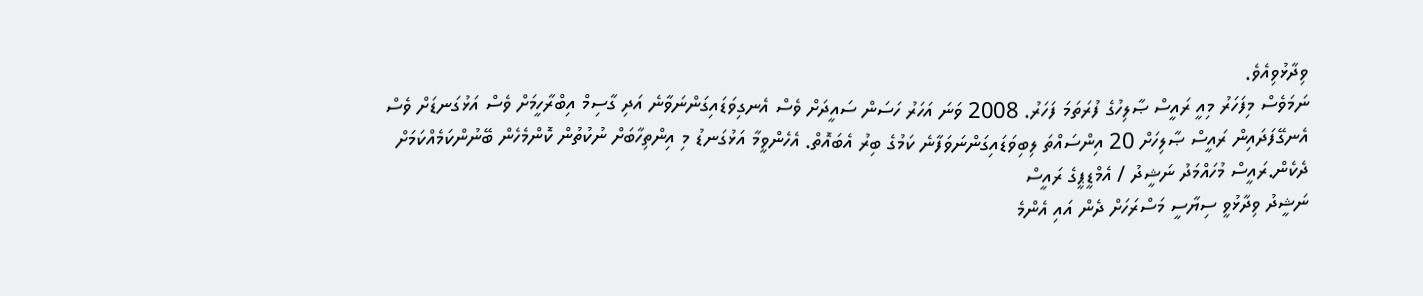ވިދާޅުވިއެވެ.
ނަމަވެސް މިފަހަރު މިއީ ރައީސް ޞާލިހުގެ ފުރަތަމަ ފަހަރު. 2008 ވަނަ އަހަރު ހަސަން ސައީދަށް ވެސް އެނގިވަޑައިގަންނަވާނެ އަދި ގާސިމް އިބްރާހީމަށް ވެސް އަޅުގަނޑަށް ވެސް އެނގޭފަދައިން ރައީސް ޞާލިހަށް 20 އިންސައްތަ ލިބިވަޑައިގަންނަވަފާނެ ކަމުގެ ބިރު އެބައޮތް. އެހެންވީމާ އަޅުގަނޑު މި އިންތިހާބަށް ނުކުތުން ކޮންމެހެން ބޭނުންކަމެއްކަމަށް ދެކެން.ރައީސް މުހައްމަދު ނަޝީދު / އެމްޑީޕީގެ ރައީސް
ނަޝީދު ވިދާޅުވީ ސިޔާސީ މަސްރަހަށް ދެން އައި އެންމެ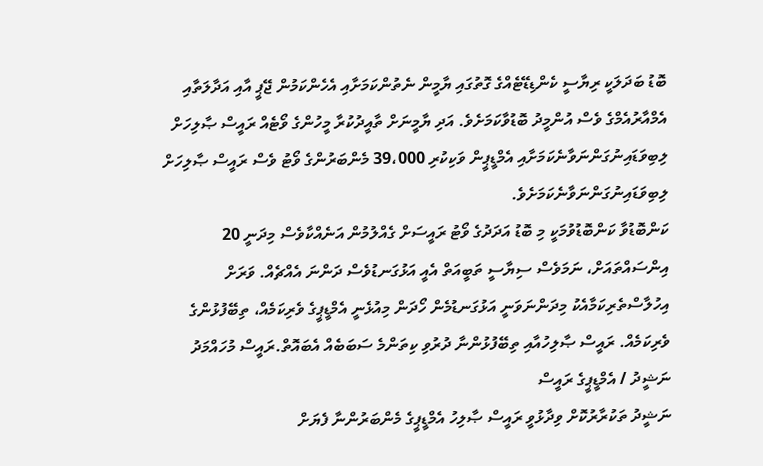ބޮޑު ބަދަލަކީ ރިޔާސީ ކެންޑިޑޭޓެއްގެ ގޮތުގައި ޔާމީން ނެތުންކަމަށާއި އެހެންކަމުން ޖޭޕީ އާއި އަދާލަތާއި އެމްއާރުއެމްގެ ވެސް އުންމީދު ބޮޑުވާކަމަށެވެ. އަދި ޔާމީނަށް ތާއީދުކުރާ މީހުންގެ ވޯޓެއް ރައީސް ޞާލިހަށް ލިބިވަޑައިނުގަންނަވާނެކަމަށާއި އެމްޑީޕީން ވަކިކުރި 39،000 މެންބަރުންގެ ވޯޓު ވެސް ރައީސް ޞާލިހަށް ލިބިވަޑައިނުގަންނަވާނެކަމަށެވެ.
ކަންބޮޑުވާ ކަންބޮޑުވުމަކީ މި ބޮޑު އަދަދުގެ ވޯޓު ރައީސަށް ގެއްލުމުން އަނެއްކާވެސް މިދަނީ 20 އިންސައްތައަށް، ނަމަވެސް ސިޔާސީ ތަބީއަތް އެއީ އަޅުގަނޑުވެސް ދަންނަ އެއްޗެއް. ވަރަށް އިހުލާސްތެރިކަމާއެކު މިދަންނަވަނީ އަޅުގަނޑުމެން ހޯދަން މިއުޅެނީ އެމްޑީޕީގެ ވެރިކަމެއް، ތިބޭފުޅުންގެ ވެރިކަމެއް. ރައީސް ޞާލިހުއާއި ތިބޭފުޅުންނާ ދުރުވި ކިތަންމެ ސަބަބެއް އެބައޮތް.ރައީސް މުހައްމަދު ނަޝީދު / އެމްޑީޕީގެ ރައީސް
ނަޝީދު ތަކުރާރުކޮށް ވިދާޅުވީ ރައީސް ޞާލިހު އެމްޑީޕީގެ މެންބަރުންނާ ފެޔަށް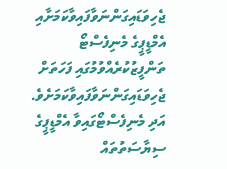ޖެހިވަޑައިގަންނަވާފައިވާކަމަށާއި އެމްޑީޕީގެ މެނިފެސްޓޯ ތަންފީޒުކުރެއްވުމުގައި ފަހަތަށް ޖެހިވަޑައިގަންނަވާފައިވާކަމަށެވެ. އަދި މެނިފެސްޓޯގައިވާ އެމްޑީޕީގެ ސިޔާސަތުތައް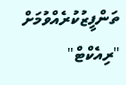ތަންފީޒުކުރެއްވުމަށް "ރިއެކްޓް"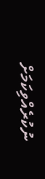ނުކުރެއްވިކަމަށް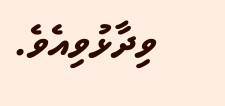ވިދާޅުވިއެވެ.